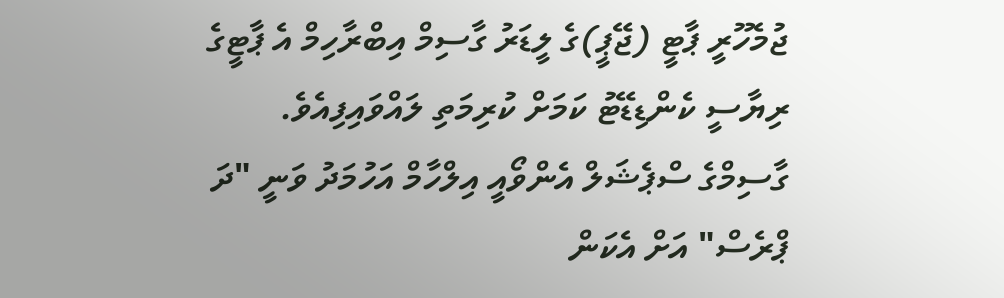ޖުމެހޫރީ ޕާޓީ (ޖޭޕީ)ގެ ލީޑަރު ގާސިމް އިބްރާހިމް އެ ޕާޓީގެ ރިޔާސީ ކެންޑިޑޭޓު ކަމަށް ކުރިމަތި ލައްވައިފިއެވެ.
ގާސިމްގެ ސްޕެޝަލް އެންވޯއީ އިލްހާމް އަހުމަދު ވަނީ "ދަ ޕްރެސް" އަށް އެކަން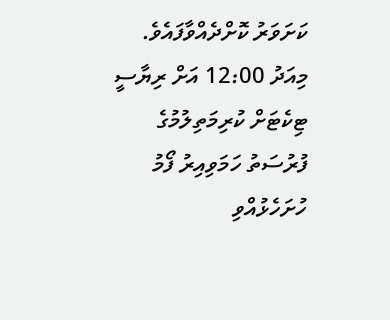ކަށަވަރު ކޮށްދެއްވާފައެވެ. މިއަދު 12:00 އަށް ރިޔާސީ ޓިކެޓަށް ކުރިމަތިލުމުގެ ފުރުސަތު ހަމަވިއިރު ފޯމު ހުށަހެޅުއްވި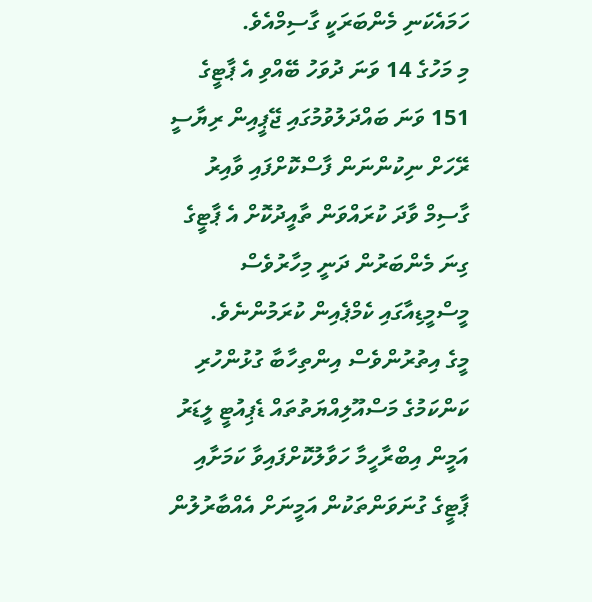ހަމައެކަނި މެންބަރަކީ ގާސިމްއެވެ.
މި މަހުގެ 14 ވަނަ ދުވަހު ބޭއްވި އެ ޕާޓީގެ 151 ވަނަ ބައްދަލުވުމުގައި ޖޭޕީއިން ރިޔާސީ ރޭހަށް ނިކުންނަން ފާސްކޮށްފައި ވާއިރު ގާސިމް ވާދަ ކުރައްވަން ތާއީދުކޮށް އެ ޕާޓީގެ ގިނަ މެންބަރުން ދަނީ މިހާރުވެސް މީސްމީޑިއާގައި ކެމްޕެއިން ކުރަމުންނެވެ.
މީގެ އިތުރުންވެސް އިންތިހާބާ ގުޅުންހުރި ކަންކަމުގެ މަސްއޫލިއްޔަތުތައް ޑެޕިއުޓީ ލީޑަރު އަމީން އިބްރާހީމާ ހަވާލުކޮށްފައިވާ ކަމަށާއި ޕާޓީގެ ގުނަވަންތަކުން އަމީނަށް އެއްބާރުލުން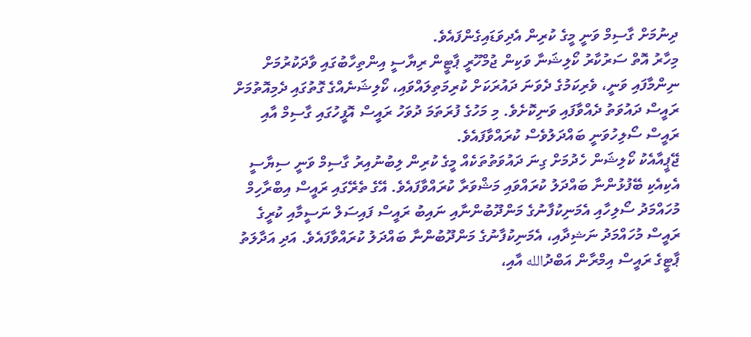ދިނުމަށް ގާސިމް ވަނީ މީގެ ކުރިން އެދިވަޑައިގެންފައެވެ.
މިހާރު އޮތް ސަރުކާރު ކޯލިޝަނާ ވަކިން ޖުމްހޫރީ ޕާޓީން ރިޔާސީ އިންތިހާބުގައި ވާދަކުރުމަށް ނިންމާފައި ވަނީ، ވެރިކަމުގެ ދެވަނަ ދައުރަކަށް ކުރިމަތިލައްވައި، ކޯލިޝަނެއްގެ ގޮތުގައި ދެމިއޮތުމަށް ރައީސް ދައުވަތު ދެއްވާފައި ވަނިކޮށެވެ. މި މަހުގެ ފުރަތަމަ ދުވަހު ރައީސް އޮފީހުގައި ގާސިމް އާއި ރައީސް ސޯލިހުވަނީ ބައްދަލުވެސް ކުރައްވާފައެވެ.
ޖޭޕީއާއެކު ކޯލިޝަން ހެދުމަށް ގިނަ ދައުވަތުތަކެއް މީގެ ކުރިން ލިބުނުއިރު ގާސިމް ވަނީ ސިޔާސީ އެކިއެކި ބޭފުޅުންނާ ބައްދަލު ކުރައްވައި މަޝްވަރާ ކުރައްވާފައެވެ. އޭގެ ތެރޭގައި ރައީސް އިބްރާހިމް މުހައްމަދު ސޯލިހާއި އެމަނިކުފާނުގެ މަންދޫބުންނާއި ނައިބު ރައީސް ފައިސަލް ނަސީމާއި ކުރީގެ ރައީސް މުހައްމަދު ނަޝިދާއި، އެމަނިކުފާނުގެ މަންދޫބުންނާ ބައްދަލު ކުރައްވާފައެވެ. އަދި އަދާލަތު ޕާޓީގެ ރައީސް އިމްރާން އަބްދުالله އާއި،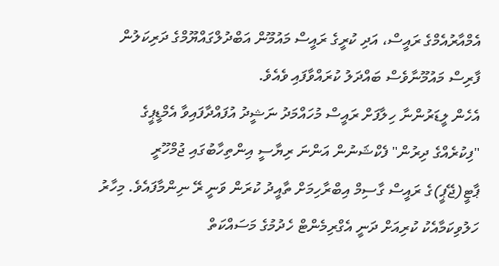އެމްއާރުއެމްގެ ރައީސް، އަދި ކުރީގެ ރައީސް މައުމޫން އަބްދުލްގައްޔޫމްގެ ދަރިކަލުން ފާރިސް މައުމޫނާވެސް ބައްދަލު ކުރައްވާފައި ވެއެވެ.
އެހެން ލީޑަރުންނާ ހިލާފަށް ރައީސް މުހައްމަދު ނަޝީދު އުފައްދާފައިވާ އެމްޑީޕީގެ "ފިކުރެއްގެ ދިރުން" ފެކްޝަނުން އަންނަ ރިޔާސީ އިންތިހާބުގައި ޖުމްހޫރީ ޕާޓީ(ޖޭޕީ)ގެ ރައީސް ގާސިމް އިބްރާހިމަށް ތާއީދު ކުރަން ވަނީ ރޭ ނިންމާފައެވެ. މިހާރު ހަލުވިކަމާއެކު ކުރިއަށް ދަނީ އެގްރިމެންޓް ހެދުމުގެ މަސައްކަތް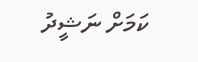ކަމަށް ނަޝީދު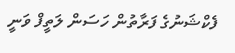ފެކްޝަނުގެ ފަރާތުން ހަސަން ލަތީފް ވަނީ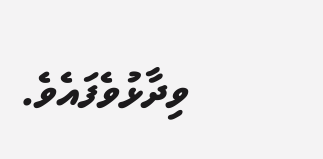ވިދާޅުވެފައެވެ.